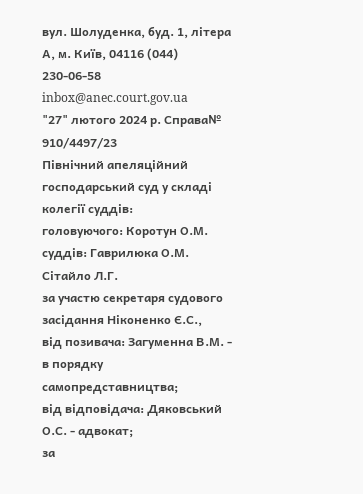вул. Шолуденка, буд. 1, літера А, м. Київ, 04116 (044) 230-06-58 inbox@anec.court.gov.ua
"27" лютого 2024 р. Справа№ 910/4497/23
Північний апеляційний господарський суд у складі колегії суддів:
головуючого: Коротун О.М.
суддів: Гаврилюка О.М.
Сітайло Л.Г.
за участю секретаря судового засідання Ніконенко Є.С.,
від позивача: Загуменна В.М. - в порядку самопредставництва;
від відповідача: Дяковський О.С. - адвокат;
за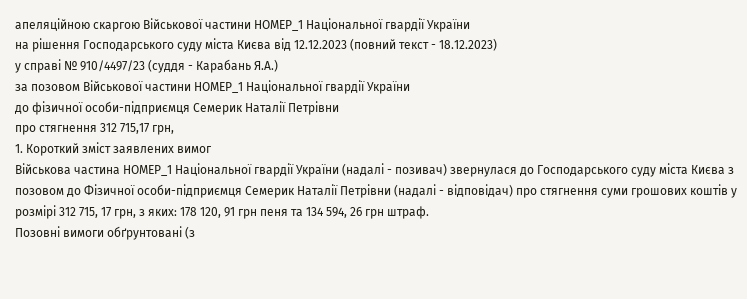апеляційною скаргою Військової частини НОМЕР_1 Національної гвардії України
на рішення Господарського суду міста Києва від 12.12.2023 (повний текст - 18.12.2023)
у справі № 910/4497/23 (суддя - Карабань Я.А.)
за позовом Військової частини НОМЕР_1 Національної гвардії України
до фізичної особи-підприємця Семерик Наталії Петрівни
про стягнення 312 715,17 грн,
1. Короткий зміст заявлених вимог
Військова частина НОМЕР_1 Національної гвардії України (надалі - позивач) звернулася до Господарського суду міста Києва з позовом до Фізичної особи-підприємця Семерик Наталії Петрівни (надалі - відповідач) про стягнення суми грошових коштів у розмірі 312 715, 17 грн, з яких: 178 120, 91 грн пеня та 134 594, 26 грн штраф.
Позовні вимоги обґрунтовані (з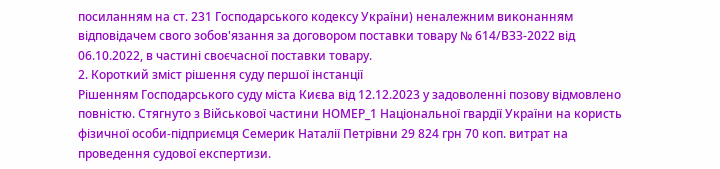посиланням на ст. 231 Господарського кодексу України) неналежним виконанням відповідачем свого зобов'язання за договором поставки товару № 614/ВЗЗ-2022 від 06.10.2022, в частині своєчасної поставки товару.
2. Короткий зміст рішення суду першої інстанції
Рішенням Господарського суду міста Києва від 12.12.2023 у задоволенні позову відмовлено повністю. Стягнуто з Військової частини НОМЕР_1 Національної гвардії України на користь фізичної особи-підприємця Семерик Наталії Петрівни 29 824 грн 70 коп. витрат на проведення судової експертизи.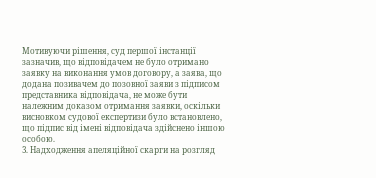Мотивуючи рішення, суд першої інстанції зазначив, що відповідачем не було отримано заявку на виконання умов договору, а заява, що додана позивачем до позовної заяви з підписом представника відповідача, не може бути належним доказом отримання заявки, оскільки висновком судової експертизи було встановлено, що підпис від імені відповідача здійснено іншою особою.
3. Надходження апеляційної скарги на розгляд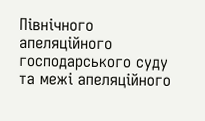Північного апеляційного господарського суду та межі апеляційного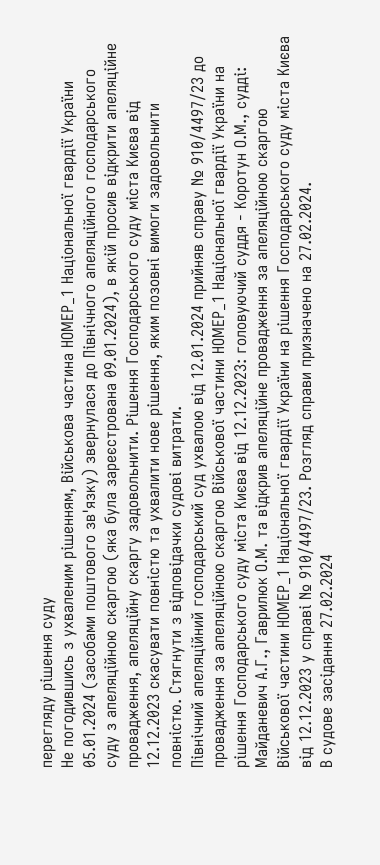перегляду рішення суду
Не погодившись з ухваленим рішенням, Військова частина НОМЕР_1 Національної гвардії України 05.01.2024 (засобами поштового зв'язку) звернулася до Північного апеляційного господарського суду з апеляційною скаргою (яка була зареєстрована 09.01.2024), в якій просив відкрити апеляційне провадження, апеляційну скаргу задовольнити. Рішення Господарського суду міста Києва від 12.12.2023 скасувати повністю та ухвалити нове рішення, яким позовні вимоги задовольнити повністю. Стягнути з відповідачки судові витрати.
Північний апеляційний господарський суд ухвалою від 12.01.2024 прийняв справу № 910/4497/23 до провадження за апеляційною скаргою Військової частини НОМЕР_1 Національної гвардії України на рішення Господарського суду міста Києва від 12.12.2023: головуючий суддя - Коротун О.М., судді: Майданевич А.Г., Гаврилюк О.М. та відкрив апеляційне провадження за апеляційною скаргою Військової частини НОМЕР_1 Національної гвардії України на рішення Господарського суду міста Києва від 12.12.2023 у справі № 910/4497/23. Розгляд справи призначено на 27.02.2024.
В судове засідання 27.02.2024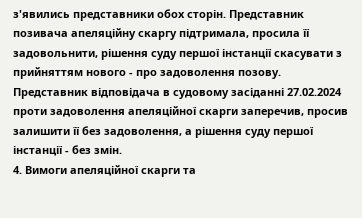з'явились представники обох сторін. Представник позивача апеляційну скаргу підтримала, просила її задовольнити, рішення суду першої інстанції скасувати з прийняттям нового - про задоволення позову. Представник відповідача в судовому засіданні 27.02.2024 проти задоволення апеляційної скарги заперечив, просив залишити її без задоволення, а рішення суду першої інстанції - без змін.
4. Вимоги апеляційної скарги та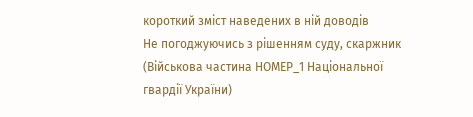короткий зміст наведених в ній доводів
Не погоджуючись з рішенням суду, скаржник (Військова частина НОМЕР_1 Національної гвардії України)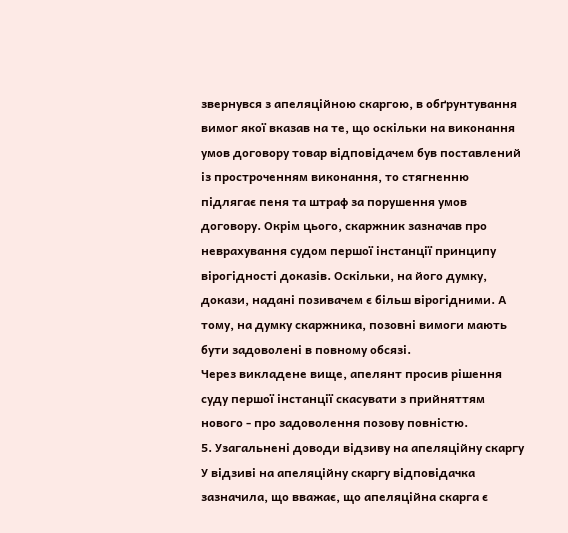звернувся з апеляційною скаргою, в обґрунтування вимог якої вказав на те, що оскільки на виконання умов договору товар відповідачем був поставлений із простроченням виконання, то стягненню підлягає пеня та штраф за порушення умов договору. Окрім цього, скаржник зазначав про неврахування судом першої інстанції принципу вірогідності доказів. Оскільки, на його думку, докази, надані позивачем є більш вірогідними. А тому, на думку скаржника, позовні вимоги мають бути задоволені в повному обсязі.
Через викладене вище, апелянт просив рішення суду першої інстанції скасувати з прийняттям нового - про задоволення позову повністю.
5. Узагальнені доводи відзиву на апеляційну скаргу
У відзиві на апеляційну скаргу відповідачка зазначила, що вважає, що апеляційна скарга є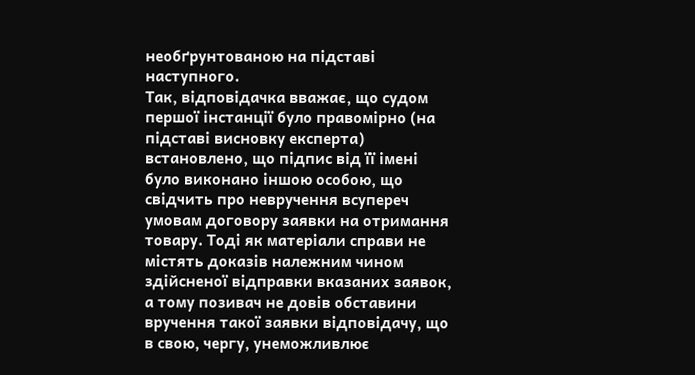необґрунтованою на підставі наступного.
Так, відповідачка вважає, що судом першої інстанції було правомірно (на підставі висновку експерта) встановлено, що підпис від її імені було виконано іншою особою, що свідчить про невручення всупереч умовам договору заявки на отримання товару. Тоді як матеріали справи не містять доказів належним чином здійсненої відправки вказаних заявок, а тому позивач не довів обставини вручення такої заявки відповідачу, що в свою, чергу, унеможливлює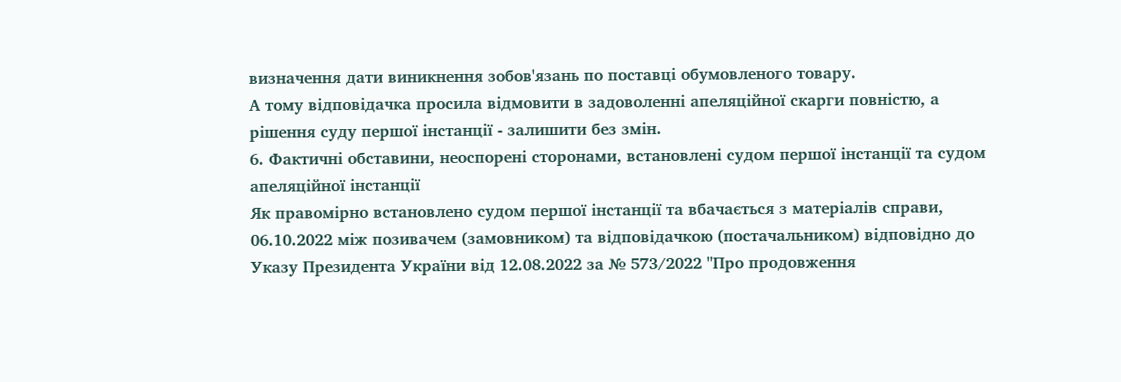визначення дати виникнення зобов'язань по поставці обумовленого товару.
А тому відповідачка просила відмовити в задоволенні апеляційної скарги повністю, а рішення суду першої інстанції - залишити без змін.
6. Фактичні обставини, неоспорені сторонами, встановлені судом першої інстанції та судом апеляційної інстанції
Як правомірно встановлено судом першої інстанції та вбачається з матеріалів справи, 06.10.2022 між позивачем (замовником) та відповідачкою (постачальником) відповідно до Указу Президента України від 12.08.2022 за № 573/2022 "Про продовження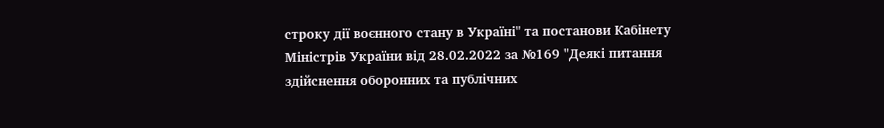строку дії воєнного стану в Україні" та постанови Кабінету Міністрів України від 28.02.2022 за №169 "Деякі питання здійснення оборонних та публічних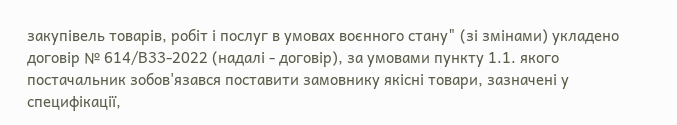закупівель товарів, робіт і послуг в умовах воєнного стану" (зі змінами) укладено договір № 614/В33-2022 (надалі - договір), за умовами пункту 1.1. якого постачальник зобов'язався поставити замовнику якісні товари, зазначені у специфікації,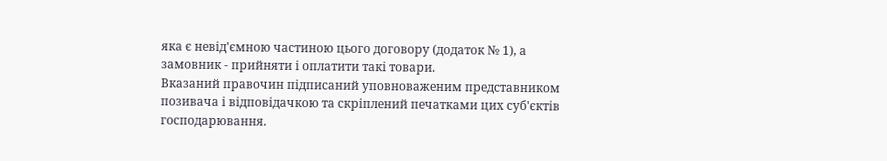яка є невід'ємною частиною цього договору (додаток № 1), а замовник - прийняти і оплатити такі товари.
Вказаний правочин підписаний уповноваженим представником позивача і відповідачкою та скріплений печатками цих суб'єктів господарювання.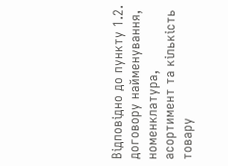Відповідно до пункту 1.2. договору найменування, номенклатура, асортимент та кількість товару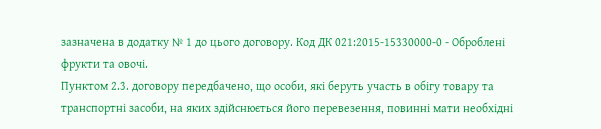зазначена в додатку № 1 до цього договору. Код ДК 021:2015-15330000-0 - Оброблені фрукти та овочі.
Пунктом 2.3. договору передбачено, що особи, які беруть участь в обігу товару та транспортні засоби, на яких здійснюється його перевезення, повинні мати необхідні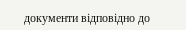документи відповідно до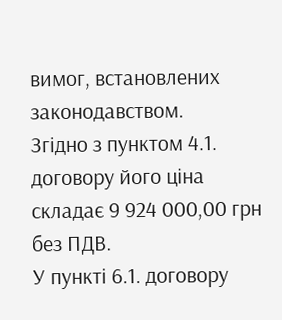вимог, встановлених законодавством.
Згідно з пунктом 4.1. договору його ціна складає 9 924 000,00 грн без ПДВ.
У пункті 6.1. договору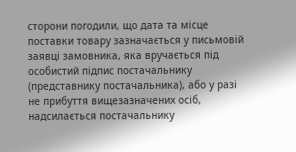сторони погодили, що дата та місце поставки товару зазначається у письмовій заявці замовника, яка вручається під особистий підпис постачальнику (представнику постачальника), або у разі не прибуття вищезазначених осіб, надсилається постачальнику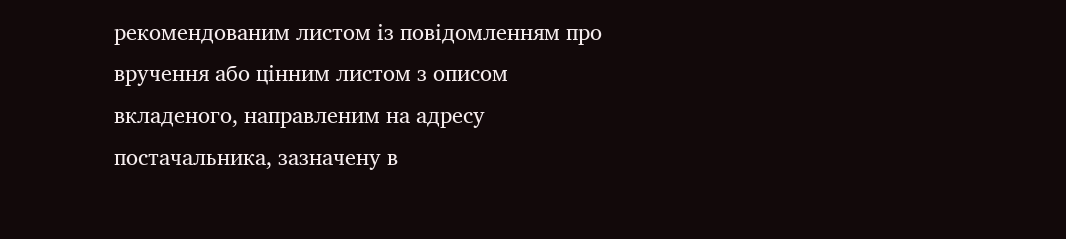рекомендованим листом із повідомленням про вручення або цінним листом з описом вкладеного, направленим на адресу постачальника, зазначену в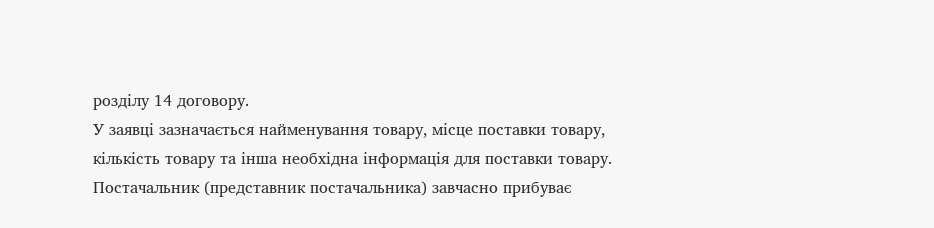розділу 14 договору.
У заявці зазначається найменування товару, місце поставки товару, кількість товару та інша необхідна інформація для поставки товару.
Постачальник (представник постачальника) завчасно прибуває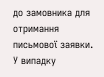до замовника для отримання письмової заявки.
У випадку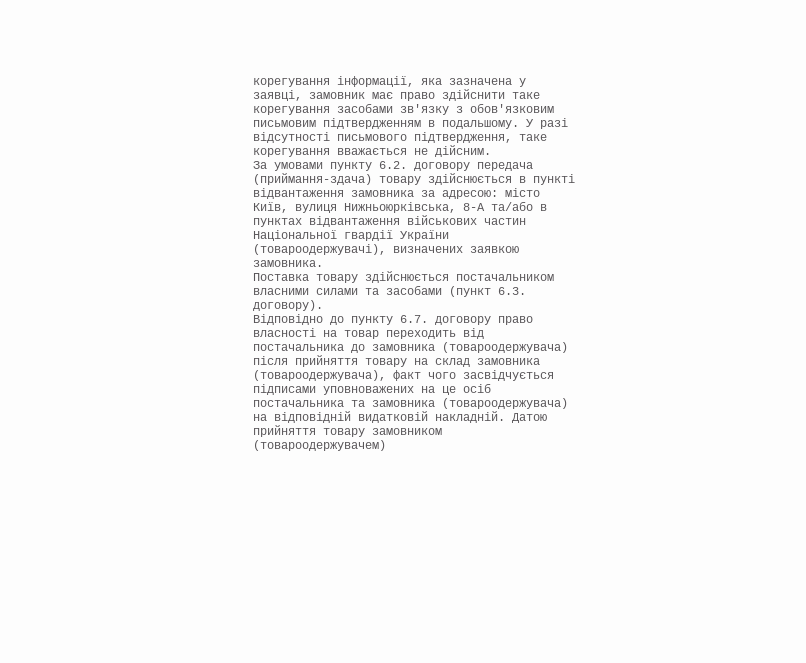корегування інформації, яка зазначена у заявці, замовник має право здійснити таке корегування засобами зв'язку з обов'язковим письмовим підтвердженням в подальшому. У разі відсутності письмового підтвердження, таке корегування вважається не дійсним.
За умовами пункту 6.2. договору передача (приймання-здача) товару здійснюється в пункті відвантаження замовника за адресою: місто Київ, вулиця Нижньоюрківська, 8-А та/або в пунктах відвантаження військових частин Національної гвардії України (товароодержувачі), визначених заявкою замовника.
Поставка товару здійснюється постачальником власними силами та засобами (пункт 6.3. договору).
Відповідно до пункту 6.7. договору право власності на товар переходить від постачальника до замовника (товароодержувача) після прийняття товару на склад замовника (товароодержувача), факт чого засвідчується підписами уповноважених на це осіб постачальника та замовника (товароодержувача) на відповідній видатковій накладній. Датою прийняття товару замовником (товароодержувачем)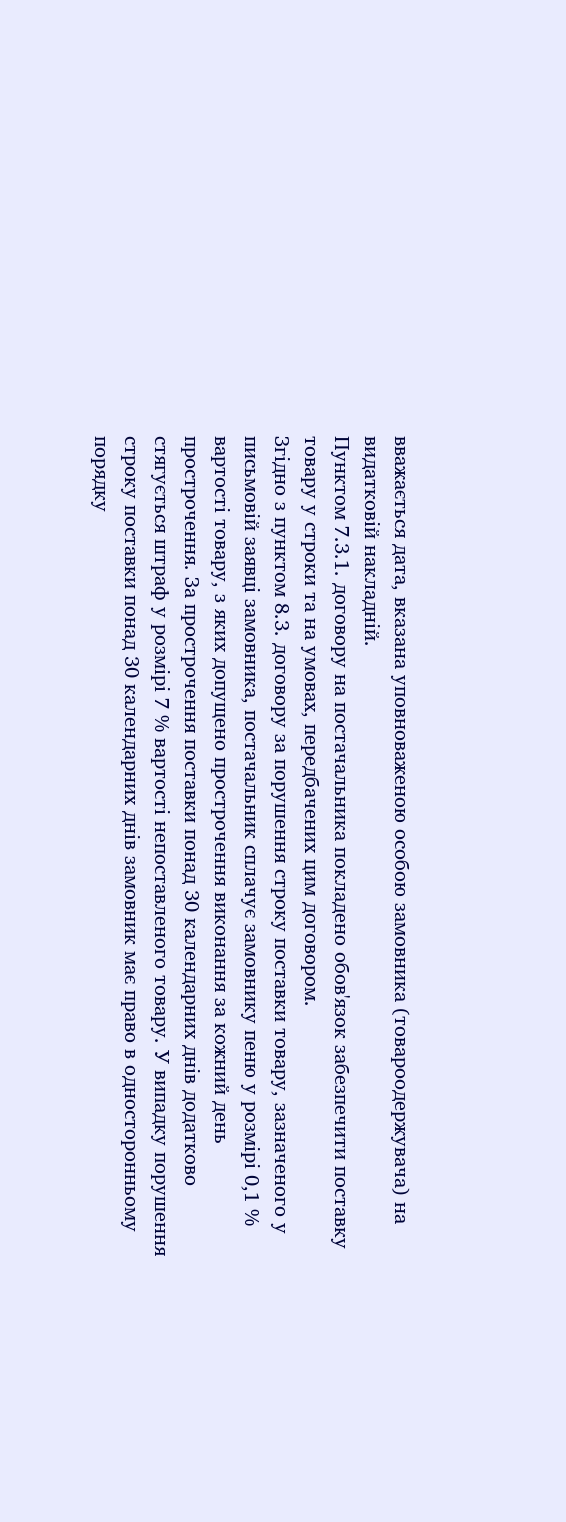вважається дата, вказана уповноваженою особою замовника (товароодержувача) на видатковій накладній.
Пунктом 7.3.1. договору на постачальника покладено обов'язок забезпечити поставку товару у строки та на умовах, передбачених цим договором.
Згідно з пунктом 8.3. договору за порушення строку поставки товару, зазначеного у письмовій заявці замовника, постачальник сплачує замовнику пеню у розмірі 0,1 % вартості товару, з яких допущено прострочення виконання за кожний день прострочення. За прострочення поставки понад 30 календарних днів додатково стягується штраф у розмірі 7 % вартості непоставленого товару. У випадку порушення строку поставки понад 30 календарних днів замовник має право в односторонньому порядку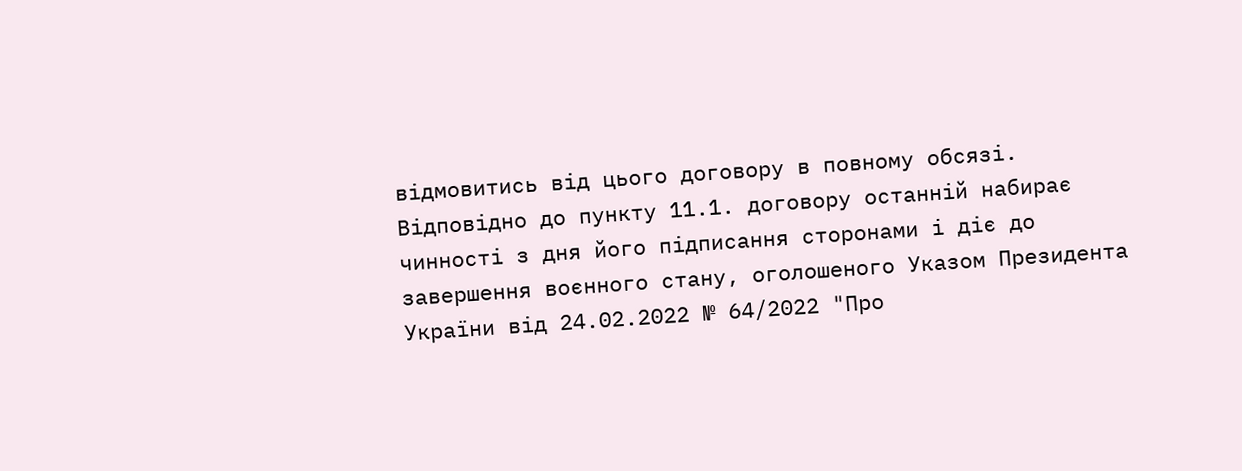відмовитись від цього договору в повному обсязі.
Відповідно до пункту 11.1. договору останній набирає чинності з дня його підписання сторонами і діє до завершення воєнного стану, оголошеного Указом Президента України від 24.02.2022 № 64/2022 "Про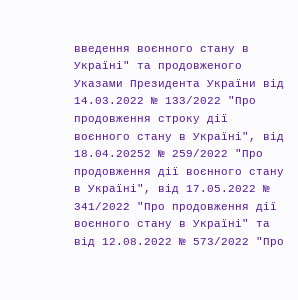введення воєнного стану в Україні" та продовженого Указами Президента України від 14.03.2022 № 133/2022 "Про продовження строку дії воєнного стану в Україні", від 18.04.20252 № 259/2022 "Про продовження дії воєнного стану в Україні", від 17.05.2022 № 341/2022 "Про продовження дії воєнного стану в Україні" та від 12.08.2022 № 573/2022 "Про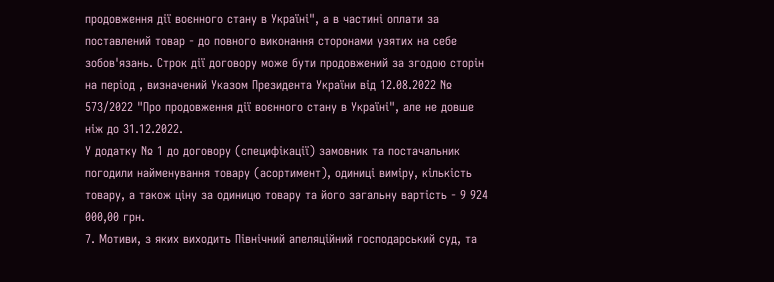продовження дії воєнного стану в Україні", а в частині оплати за поставлений товар - до повного виконання сторонами узятих на себе зобов'язань. Строк дії договору може бути продовжений за згодою сторін на період , визначений Указом Президента України від 12.08.2022 № 573/2022 "Про продовження дії воєнного стану в Україні", але не довше ніж до 31.12.2022.
У додатку № 1 до договору (специфікації) замовник та постачальник погодили найменування товару (асортимент), одиниці виміру, кількість товару, а також ціну за одиницю товару та його загальну вартість - 9 924 000,00 грн.
7. Мотиви, з яких виходить Північний апеляційний господарський суд, та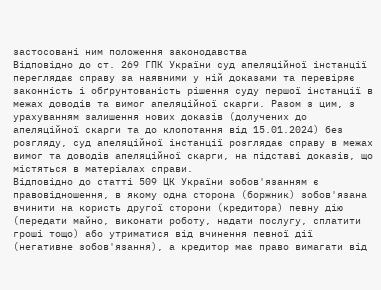застосовані ним положення законодавства
Відповідно до ст. 269 ГПК України суд апеляційної інстанції переглядає справу за наявними у ній доказами та перевіряє законність і обґрунтованість рішення суду першої інстанції в межах доводів та вимог апеляційної скарги. Разом з цим, з урахуванням залишення нових доказів (долучених до апеляційної скарги та до клопотання від 15.01.2024) без розгляду, суд апеляційної інстанції розглядає справу в межах вимог та доводів апеляційної скарги, на підставі доказів, що містяться в матеріалах справи.
Відповідно до статті 509 ЦК України зобов'язанням є правовідношення, в якому одна сторона (боржник) зобов'язана вчинити на користь другої сторони (кредитора) певну дію (передати майно, виконати роботу, надати послугу, сплатити гроші тощо) або утриматися від вчинення певної дії (негативне зобов'язання), а кредитор має право вимагати від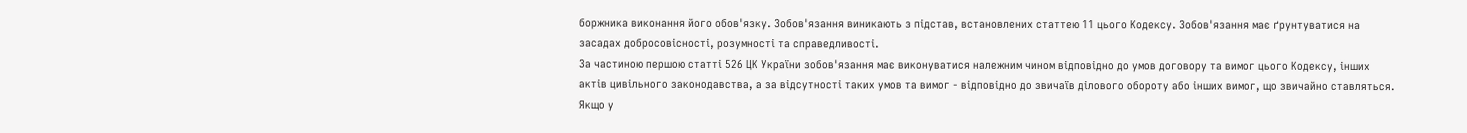боржника виконання його обов'язку. Зобов'язання виникають з підстав, встановлених статтею 11 цього Кодексу. Зобов'язання має ґрунтуватися на засадах добросовісності, розумності та справедливості.
За частиною першою статті 526 ЦК України зобов'язання має виконуватися належним чином відповідно до умов договору та вимог цього Кодексу, інших актів цивільного законодавства, а за відсутності таких умов та вимог - відповідно до звичаїв ділового обороту або інших вимог, що звичайно ставляться. Якщо у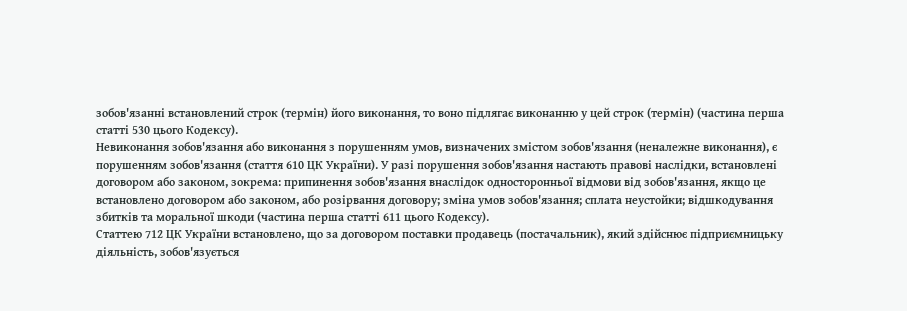зобов'язанні встановлений строк (термін) його виконання, то воно підлягає виконанню у цей строк (термін) (частина перша статті 530 цього Кодексу).
Невиконання зобов'язання або виконання з порушенням умов, визначених змістом зобов'язання (неналежне виконання), є порушенням зобов'язання (стаття 610 ЦК України). У разі порушення зобов'язання настають правові наслідки, встановлені договором або законом, зокрема: припинення зобов'язання внаслідок односторонньої відмови від зобов'язання, якщо це встановлено договором або законом, або розірвання договору; зміна умов зобов'язання; сплата неустойки; відшкодування збитків та моральної шкоди (частина перша статті 611 цього Кодексу).
Статтею 712 ЦК України встановлено, що за договором поставки продавець (постачальник), який здійснює підприємницьку діяльність, зобов'язується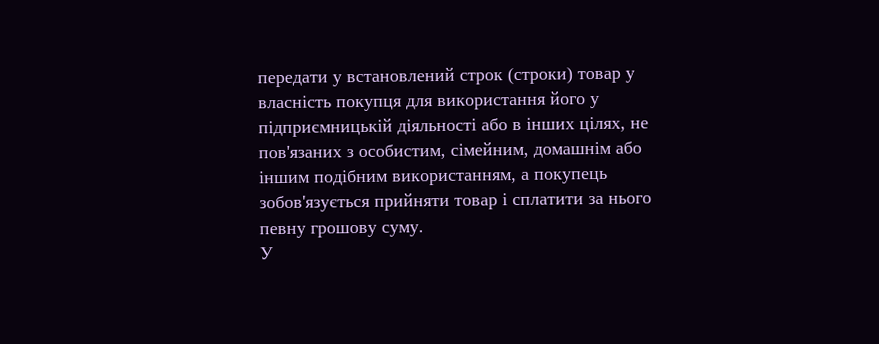передати у встановлений строк (строки) товар у власність покупця для використання його у підприємницькій діяльності або в інших цілях, не пов'язаних з особистим, сімейним, домашнім або іншим подібним використанням, а покупець зобов'язується прийняти товар і сплатити за нього певну грошову суму.
У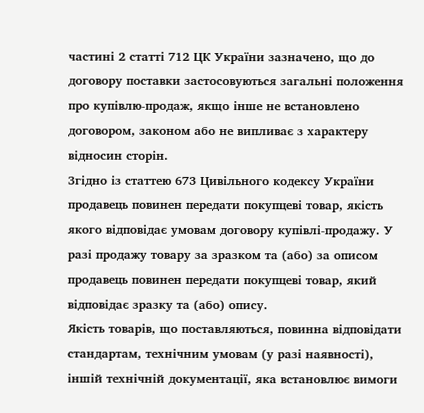частині 2 статті 712 ЦК України зазначено, що до договору поставки застосовуються загальні положення про купівлю-продаж, якщо інше не встановлено договором, законом або не випливає з характеру відносин сторін.
Згідно із статтею 673 Цивільного кодексу України продавець повинен передати покупцеві товар, якість якого відповідає умовам договору купівлі-продажу. У разі продажу товару за зразком та (або) за описом продавець повинен передати покупцеві товар, який відповідає зразку та (або) опису.
Якість товарів, що поставляються, повинна відповідати стандартам, технічним умовам (у разі наявності), іншій технічній документації, яка встановлює вимоги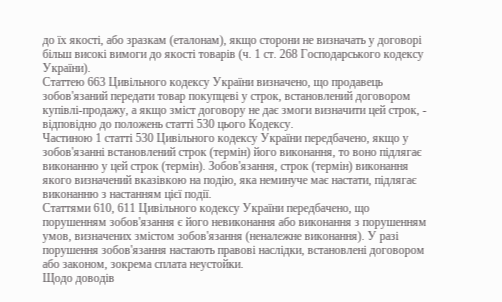до їх якості, або зразкам (еталонам), якщо сторони не визначать у договорі більш високі вимоги до якості товарів (ч. 1 ст. 268 Господарського кодексу України).
Статтею 663 Цивільного кодексу України визначено, що продавець зобов'язаний передати товар покупцеві у строк, встановлений договором купівлі-продажу, а якщо зміст договору не дає змоги визначити цей строк, - відповідно до положень статті 530 цього Кодексу.
Частиною 1 статті 530 Цивільного кодексу України передбачено, якщо у зобов'язанні встановлений строк (термін) його виконання, то воно підлягає виконанню у цей строк (термін). Зобов'язання, строк (термін) виконання якого визначений вказівкою на подію, яка неминуче має настати, підлягає виконанню з настанням цієї події.
Статтями 610, 611 Цивільного кодексу України передбачено, що порушенням зобов'язання є його невиконання або виконання з порушенням умов, визначених змістом зобов'язання (неналежне виконання). У разі порушення зобов'язання настають правові наслідки, встановлені договором або законом, зокрема сплата неустойки.
Щодо доводів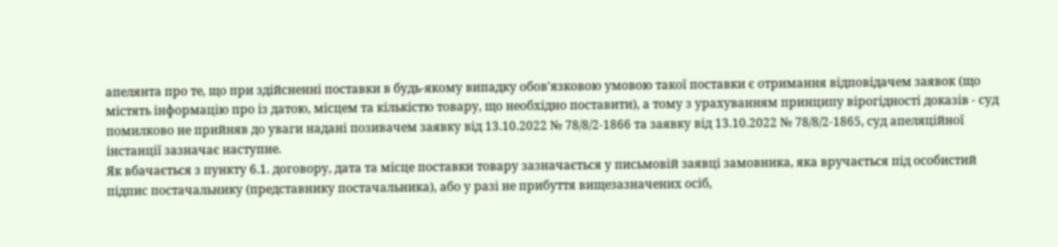апелянта про те, що при здійсненні поставки в будь-якому випадку обов'язковою умовою такої поставки є отримання відповідачем заявок (що містять інформацію про із датою, місцем та кількістю товару, що необхідно поставити), а тому з урахуванням принципу вірогідності доказів - суд помилково не прийняв до уваги надані позивачем заявку від 13.10.2022 № 78/8/2-1866 та заявку від 13.10.2022 № 78/8/2-1865, суд апеляційної інстанції зазначає наступне.
Як вбачається з пункту 6.1. договору, дата та місце поставки товару зазначається у письмовій заявці замовника, яка вручається під особистий підпис постачальнику (представнику постачальника), або у разі не прибуття вищезазначених осіб,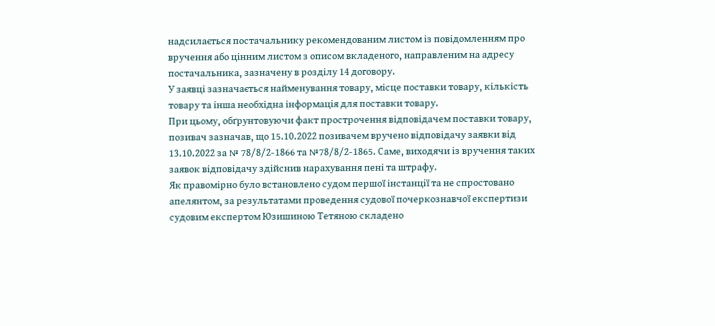надсилається постачальнику рекомендованим листом із повідомленням про вручення або цінним листом з описом вкладеного, направленим на адресу постачальника, зазначену в розділу 14 договору.
У заявці зазначається найменування товару, місце поставки товару, кількість товару та інша необхідна інформація для поставки товару.
При цьому, обґрунтовуючи факт прострочення відповідачем поставки товару, позивач зазначав, що 15.10.2022 позивачем вручено відповідачу заявки від 13.10.2022 за № 78/8/2-1866 та №78/8/2-1865. Саме, виходячи із вручення таких заявок відповідачу здійснив нарахування пені та штрафу.
Як правомірно було встановлено судом першої інстанції та не спростовано апелянтом, за результатами проведення судової почеркознавчої експертизи судовим експертом Юзишиною Тетяною складено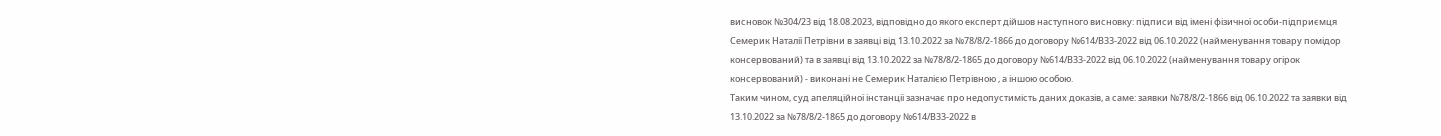висновок №304/23 від 18.08.2023, відповідно до якого експерт дійшов наступного висновку: підписи від імені фізичної особи-підприємця Семерик Наталії Петрівни в заявці від 13.10.2022 за №78/8/2-1866 до договору №614/В33-2022 від 06.10.2022 (найменування товару помідор консервований) та в заявці від 13.10.2022 за №78/8/2-1865 до договору №614/В33-2022 від 06.10.2022 (найменування товару огірок консервований) - виконані не Семерик Наталією Петрівною , а іншою особою.
Таким чином, суд апеляційної інстанції зазначає про недопустимість даних доказів, а саме: заявки №78/8/2-1866 від 06.10.2022 та заявки від 13.10.2022 за №78/8/2-1865 до договору №614/В33-2022 в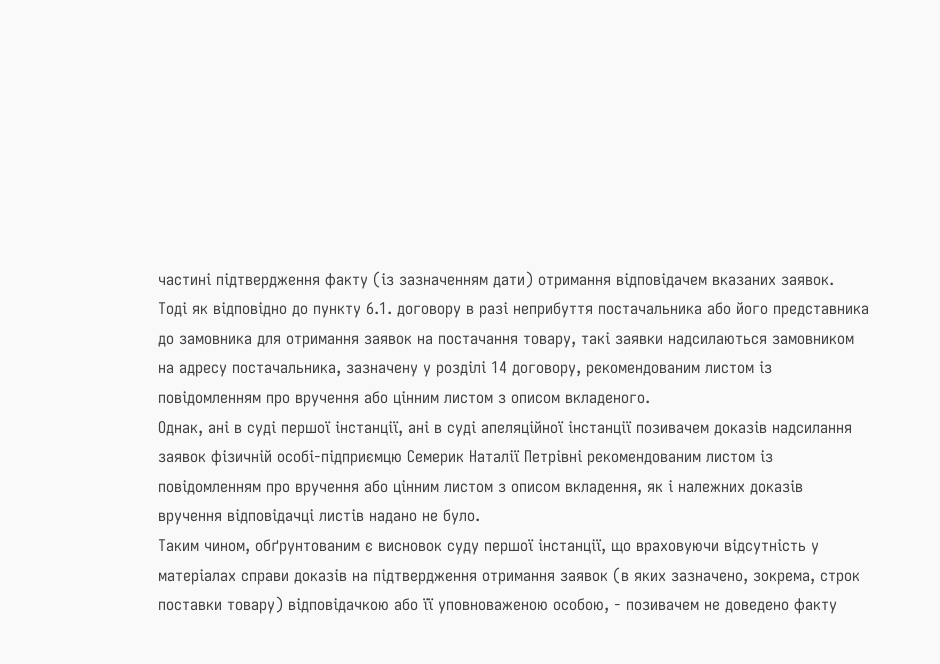частині підтвердження факту (із зазначенням дати) отримання відповідачем вказаних заявок.
Тоді як відповідно до пункту 6.1. договору в разі неприбуття постачальника або його представника до замовника для отримання заявок на постачання товару, такі заявки надсилаються замовником на адресу постачальника, зазначену у розділі 14 договору, рекомендованим листом із повідомленням про вручення або цінним листом з описом вкладеного.
Однак, ані в суді першої інстанції, ані в суді апеляційної інстанції позивачем доказів надсилання заявок фізичній особі-підприємцю Семерик Наталії Петрівні рекомендованим листом із повідомленням про вручення або цінним листом з описом вкладення, як і належних доказів вручення відповідачці листів надано не було.
Таким чином, обґрунтованим є висновок суду першої інстанції, що враховуючи відсутність у матеріалах справи доказів на підтвердження отримання заявок (в яких зазначено, зокрема, строк поставки товару) відповідачкою або її уповноваженою особою, - позивачем не доведено факту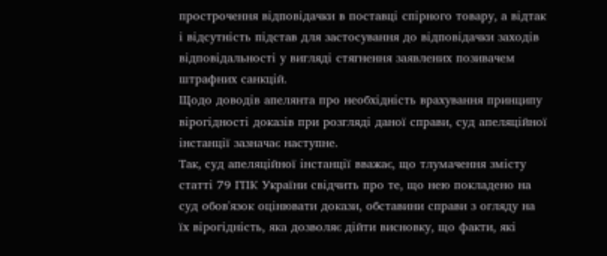прострочення відповідачки в поставці спірного товару, а відтак і відсутність підстав для застосування до відповідачки заходів відповідальності у вигляді стягнення заявлених позивачем штрафних санкцій.
Щодо доводів апелянта про необхідність врахування принципу вірогідності доказів при розгляді даної справи, суд апеляційної інстанції зазначає наступне.
Так, суд апеляційної інстанції вважає, що тлумачення змісту статті 79 ГПК України свідчить про те, що нею покладено на суд обов'язок оцінювати докази, обставини справи з огляду на їх вірогідність, яка дозволяє дійти висновку, що факти, які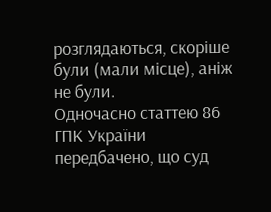розглядаються, скоріше були (мали місце), аніж не були.
Одночасно статтею 86 ГПК України передбачено, що суд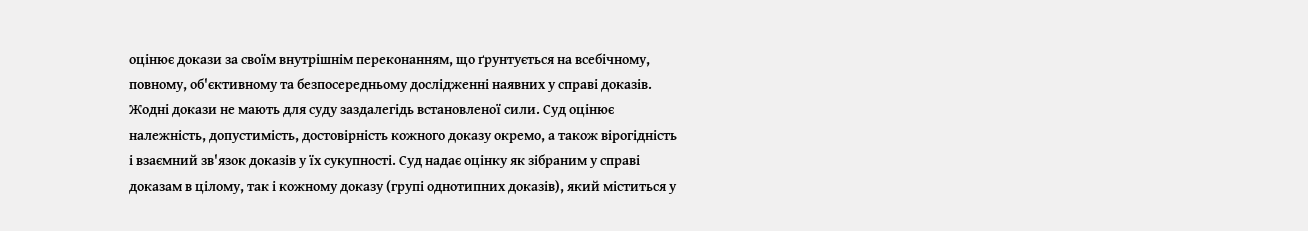оцінює докази за своїм внутрішнім переконанням, що ґрунтується на всебічному, повному, об'єктивному та безпосередньому дослідженні наявних у справі доказів. Жодні докази не мають для суду заздалегідь встановленої сили. Суд оцінює належність, допустимість, достовірність кожного доказу окремо, а також вірогідність і взаємний зв'язок доказів у їх сукупності. Суд надає оцінку як зібраним у справі доказам в цілому, так і кожному доказу (групі однотипних доказів), який міститься у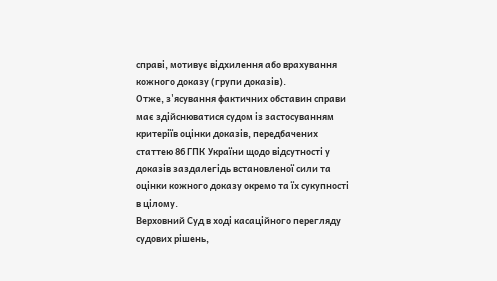справі, мотивує відхилення або врахування кожного доказу (групи доказів).
Отже, з'ясування фактичних обставин справи має здійснюватися судом із застосуванням критеріїв оцінки доказів, передбачених статтею 86 ГПК України щодо відсутності у доказів заздалегідь встановленої сили та оцінки кожного доказу окремо та їх сукупності в цілому.
Верховний Суд в ході касаційного перегляду судових рішень,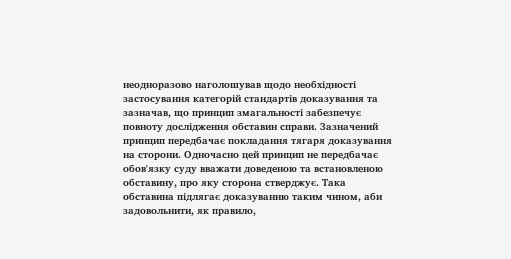неодноразово наголошував щодо необхідності застосування категорій стандартів доказування та зазначав, що принцип змагальності забезпечує повноту дослідження обставин справи. Зазначений принцип передбачає покладання тягаря доказування на сторони. Одночасно цей принцип не передбачає обов'язку суду вважати доведеною та встановленою обставину, про яку сторона стверджує. Така обставина підлягає доказуванню таким чином, аби задовольнити, як правило,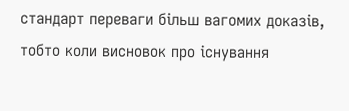стандарт переваги більш вагомих доказів, тобто коли висновок про існування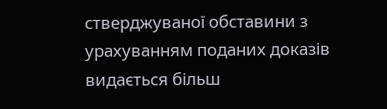стверджуваної обставини з урахуванням поданих доказів видається більш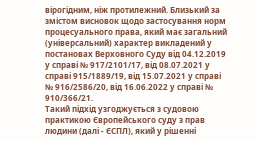вірогідним, ніж протилежний. Близький за змістом висновок щодо застосування норм процесуального права, який має загальний (універсальний) характер викладений у постановах Верховного Суду від 04.12.2019 у справі № 917/2101/17, від 08.07.2021 у справі 915/1889/19, від 15.07.2021 у справі № 916/2586/20, від 16.06.2022 у справі № 910/366/21.
Такий підхід узгоджується з судовою практикою Європейського суду з прав людини (далі - ЄСПЛ), який у рішенні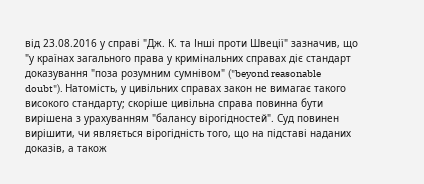від 23.08.2016 у справі "Дж. К. та Інші проти Швеції" зазначив, що "у країнах загального права у кримінальних справах діє стандарт доказування "поза розумним сумнівом" ("beyond reasonable doubt"). Натомість, у цивільних справах закон не вимагає такого високого стандарту; скоріше цивільна справа повинна бути вирішена з урахуванням "балансу вірогідностей". Суд повинен вирішити, чи являється вірогідність того, що на підставі наданих доказів, а також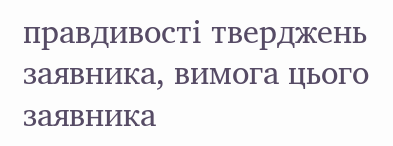правдивості тверджень заявника, вимога цього заявника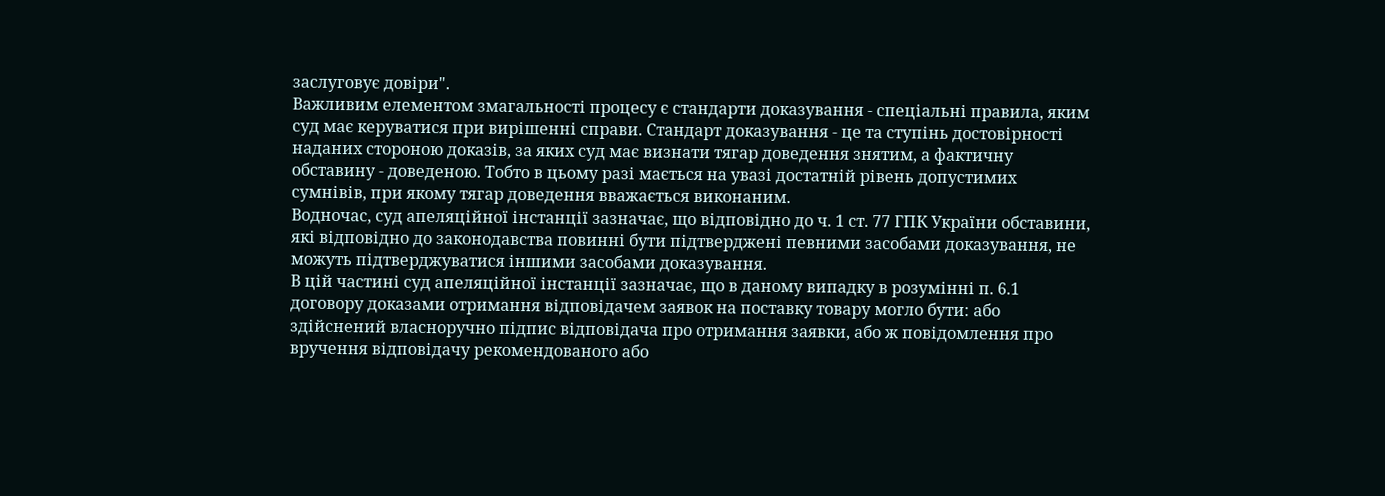заслуговує довіри".
Важливим елементом змагальності процесу є стандарти доказування - спеціальні правила, яким суд має керуватися при вирішенні справи. Стандарт доказування - це та ступінь достовірності наданих стороною доказів, за яких суд має визнати тягар доведення знятим, а фактичну обставину - доведеною. Тобто в цьому разі мається на увазі достатній рівень допустимих сумнівів, при якому тягар доведення вважається виконаним.
Водночас, суд апеляційної інстанції зазначає, що відповідно до ч. 1 ст. 77 ГПК України обставини, які відповідно до законодавства повинні бути підтверджені певними засобами доказування, не можуть підтверджуватися іншими засобами доказування.
В цій частині суд апеляційної інстанції зазначає, що в даному випадку в розумінні п. 6.1 договору доказами отримання відповідачем заявок на поставку товару могло бути: або здійснений власноручно підпис відповідача про отримання заявки, або ж повідомлення про вручення відповідачу рекомендованого або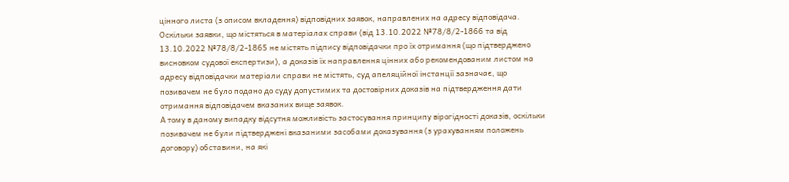цінного листа (з описом вкладення) відповідних заявок, направлених на адресу відповідача.
Оскільки заявки, що містяться в матеріалах справи (від 13.10.2022 №78/8/2-1866 та від 13.10.2022 №78/8/2-1865 не містять підпису відповідачки про їх отримання (що підтверджено висновком судової експертизи), а доказів їх направлення цінних або рекомендованим листом на адресу відповідачки матеріали справи не містять, суд апеляційної інстанції зазначає, що позивачем не було подано до суду допустимих та достовірних доказів на підтвердження дати отримання відповідачем вказаних вище заявок.
А тому в даному випадку відсутня можливість застосування принципу вірогідності доказів, оскільки позивачем не були підтверджені вказаними засобами доказування (з урахуванням положень договору) обставини, на які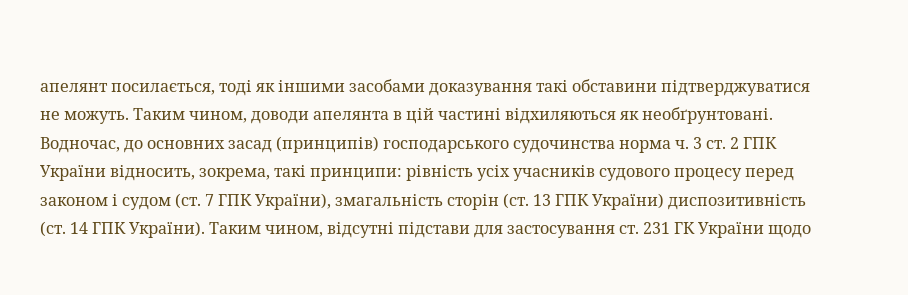апелянт посилається, тоді як іншими засобами доказування такі обставини підтверджуватися не можуть. Таким чином, доводи апелянта в цій частині відхиляються як необґрунтовані.
Водночас, до основних засад (принципів) господарського судочинства норма ч. 3 ст. 2 ГПК України відносить, зокрема, такі принципи: рівність усіх учасників судового процесу перед законом і судом (ст. 7 ГПК України), змагальність сторін (ст. 13 ГПК України) диспозитивність (ст. 14 ГПК України). Таким чином, відсутні підстави для застосування ст. 231 ГК України щодо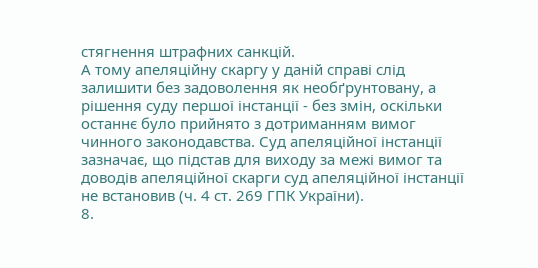стягнення штрафних санкцій.
А тому апеляційну скаргу у даній справі слід залишити без задоволення як необґрунтовану, а рішення суду першої інстанції - без змін, оскільки останнє було прийнято з дотриманням вимог чинного законодавства. Суд апеляційної інстанції зазначає, що підстав для виходу за межі вимог та доводів апеляційної скарги суд апеляційної інстанції не встановив (ч. 4 ст. 269 ГПК України).
8.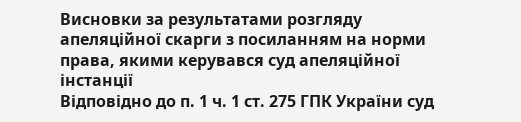Висновки за результатами розгляду апеляційної скарги з посиланням на норми права, якими керувався суд апеляційної інстанції
Відповідно до п. 1 ч. 1 ст. 275 ГПК України суд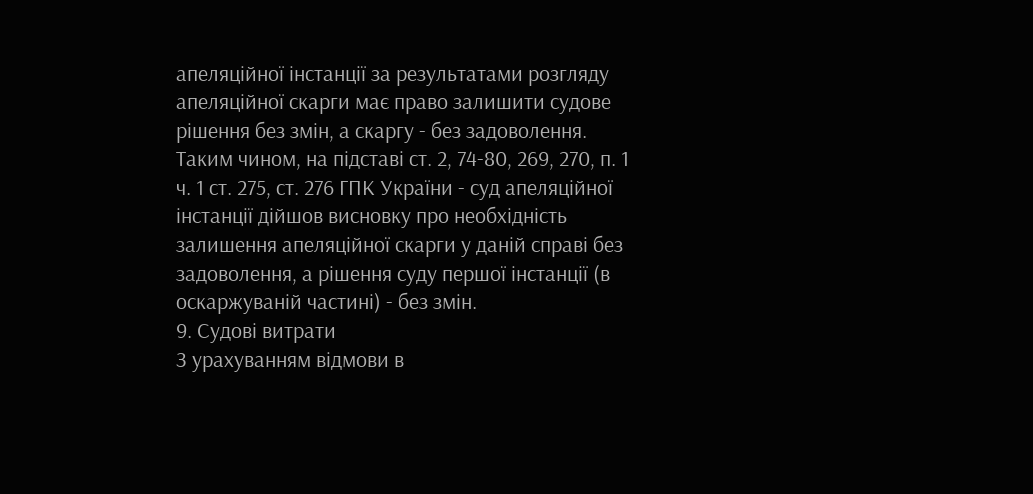апеляційної інстанції за результатами розгляду апеляційної скарги має право залишити судове рішення без змін, а скаргу - без задоволення.
Таким чином, на підставі ст. 2, 74-80, 269, 270, п. 1 ч. 1 ст. 275, ст. 276 ГПК України - суд апеляційної інстанції дійшов висновку про необхідність залишення апеляційної скарги у даній справі без задоволення, а рішення суду першої інстанції (в оскаржуваній частині) - без змін.
9. Судові витрати
З урахуванням відмови в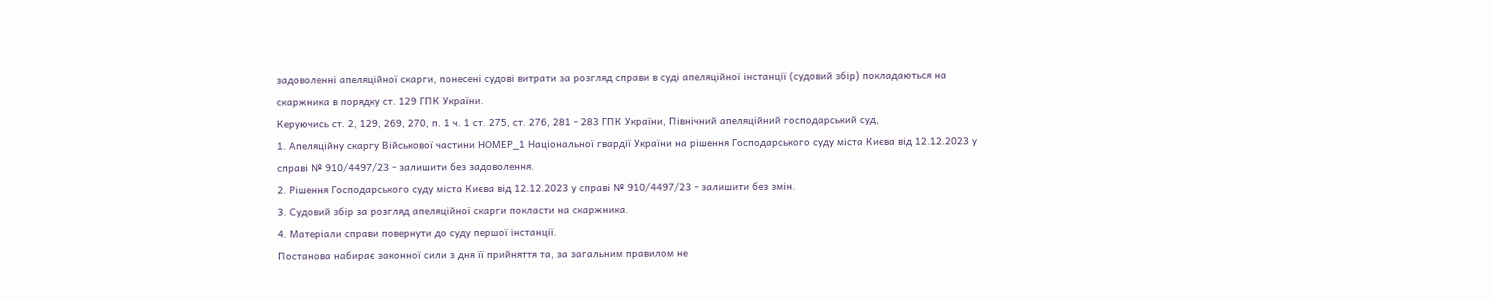задоволенні апеляційної скарги, понесені судові витрати за розгляд справи в суді апеляційної інстанції (судовий збір) покладаються на скаржника в порядку ст. 129 ГПК України.
Керуючись ст. 2, 129, 269, 270, п. 1 ч. 1 ст. 275, ст. 276, 281 - 283 ГПК України, Північний апеляційний господарський суд,
1. Апеляційну скаргу Військової частини НОМЕР_1 Національної гвардії України на рішення Господарського суду міста Києва від 12.12.2023 у справі № 910/4497/23 - залишити без задоволення.
2. Рішення Господарського суду міста Києва від 12.12.2023 у справі № 910/4497/23 - залишити без змін.
3. Судовий збір за розгляд апеляційної скарги покласти на скаржника.
4. Матеріали справи повернути до суду першої інстанції.
Постанова набирає законної сили з дня її прийняття та, за загальним правилом не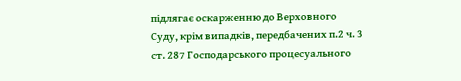підлягає оскарженню до Верховного Суду, крім випадків, передбачених п.2 ч. 3 ст. 287 Господарського процесуального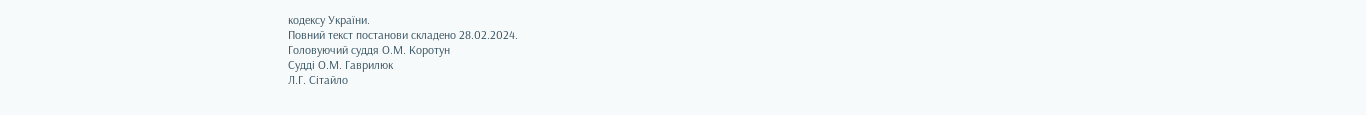кодексу України.
Повний текст постанови складено 28.02.2024.
Головуючий суддя О.М. Коротун
Судді О.М. Гаврилюк
Л.Г. Сітайло